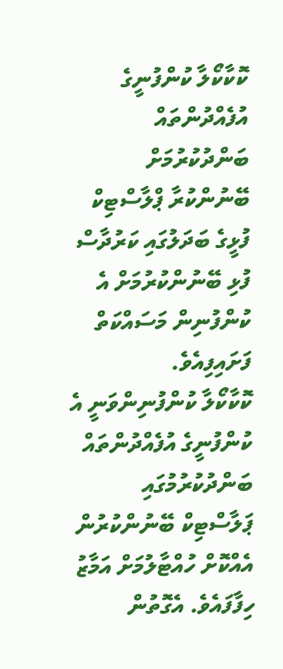ކޮކާކޯލާ ކުންފުނީގެ އުފެއްދުންތައް ބަންދުކުރުމަށް ބޭނުންކުރާ ޕްލާސްޓިކް ފުޅީގެ ބަދަލުގައި ކަރުދާސް ފުޅި ބޭނުންކުރުމަށް އެ ކުންފުނިން މަސައްކަތް ފަށައިފިއެވެ.
ކޮކާކޯލާ ކުންފުނިންވަނީ އެ ކުންފުނީގެ އުފެއްދުންތައް ބަންދުކުރުމުގައި ޕަލާސްޓިކް ބޭނުންކުރުން އެއްކޮށް ހުއްޓާލުމަށް އަމާޒު ހިފާފައެވެ. އެގޮތުން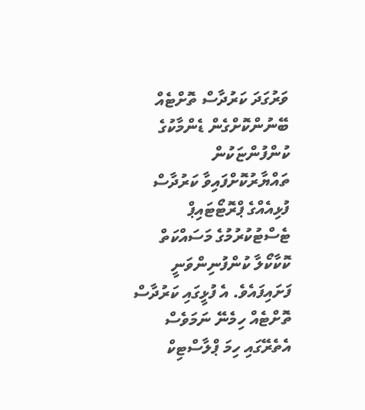ވަރުގަދަ ކަރުދާސް ތޮށްޓެއް ބޭނުންކޮށްގެން ޑެންމާކުގެ ކުންފުންޏަކުން ތައްޔާރުކޮށްފައިވާ ކަރުދާސް ފުޅިއެއްގެ ޕްރޮޓޯޓައިޕް ޓެސްޓުކުރުމުގެ މަސައްކަތް ކޮކާކޯލާ ކުންފުނިންވަނީ ފަށައިފައެވެ. އެ ފުޅީގައި ކަރުދާސް ތޮށްޓެއް ހިމެނޭ ނަމަވެސް އެތެރޭގައި ހިމަ ޕްލާސްޓިކް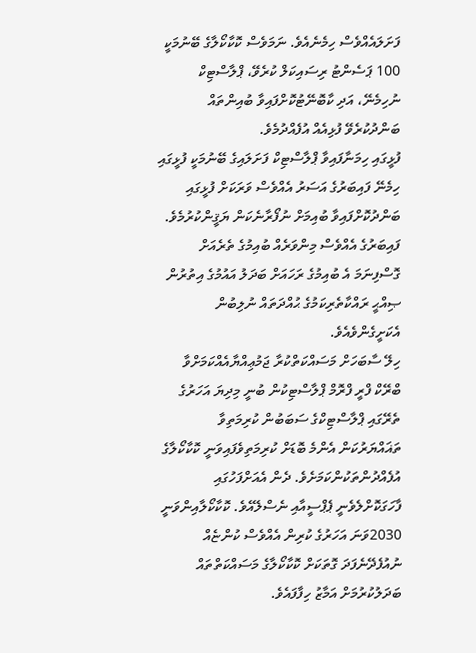ފަށަލައެއްވެސް ހިމެނެއެވެ. ނަމަވެސް ކޮކާކޯލާގެ ބޭނުމަކީ 100 ޕަސެންޓު ރިސައިކަލް ކުރެވޭ، ޕްލާސްޓިކް ނުހިމެނޭ، އަދި ކާބޮނޭޓުކޮށްފައިވާ ބުއިންތައް ބަންދުކުރެވޭ ފުޅިއެއް އުފެއްދުމެވެ.
ފުޅީގައި ހިމަނާފައިވާ ޕްލާސްޓިކް ފަށަލައިގެ ބޭނުމަކީ ފުޅީގައި ހިމެނޭ ފައިބަރުގެ އަސަރު އެއްވެސް ވަރަކަށް ފުޅީގައި ބަންދުކޮށްފައިވާ ބުއިމަށް ނުފޯރާނެކަން ޔަޤީންކުރުމެވެ. ފައިބަރުގެ އެއްވެސް މިންވަރެއް ބުއިމުގެ ތެރެއަށް ގޮސްފިނަމަ އެ ބުއިމުގެ ރަހައަށް ބަދަލު އައުމުގެ އިތުރުން ޞިއްޙީ ރައްކާތެރިކަމުގެ ޙުއްދަތައް ނުލިބުން އެކަށީގެންވެއެވެ.
ހިލޭ ސާބަހަށް މަސައްކަތްކުރާ ޖަމުޢިއްޔާއެއްކަމަށްވާ ބްރޭކް ފްރީ ފްރޮމް ޕްލާސްޓިކުން ބުނީ މިދިޔަ އަހަރުގެ ތެރޭގައި ޕްލާސްޓިކްގެ ސަބަބުން ކުރިމަތިވާ ތަޣައްޔަރުކަން އެންމެ ބޮޑަށް ކުރިމަތިވެފައިވަނީ ކޮކާކޯލާގެ އުފެއްދުންތަކުންކަމަށެވެ. ދެން އެއަށްފަހުގައި ފާހަގަކޮށްލެވެނީ ޕެޕްސީއާއި ނެސްލޭއެވެ. ކޮކާކޯލާއިންވަނީ 2030ވަނަ އަހަރުގެ ކުރިން އެއްވެސް ކުންޏެއް ނުއުފެދޭނެފަދަ ގޮތަކަށް ކޮކާކޯލާގެ މަސައްކަތްތައް ބަދަލުކުރުމަށް އަމާޒު ހިފާފައެވެ.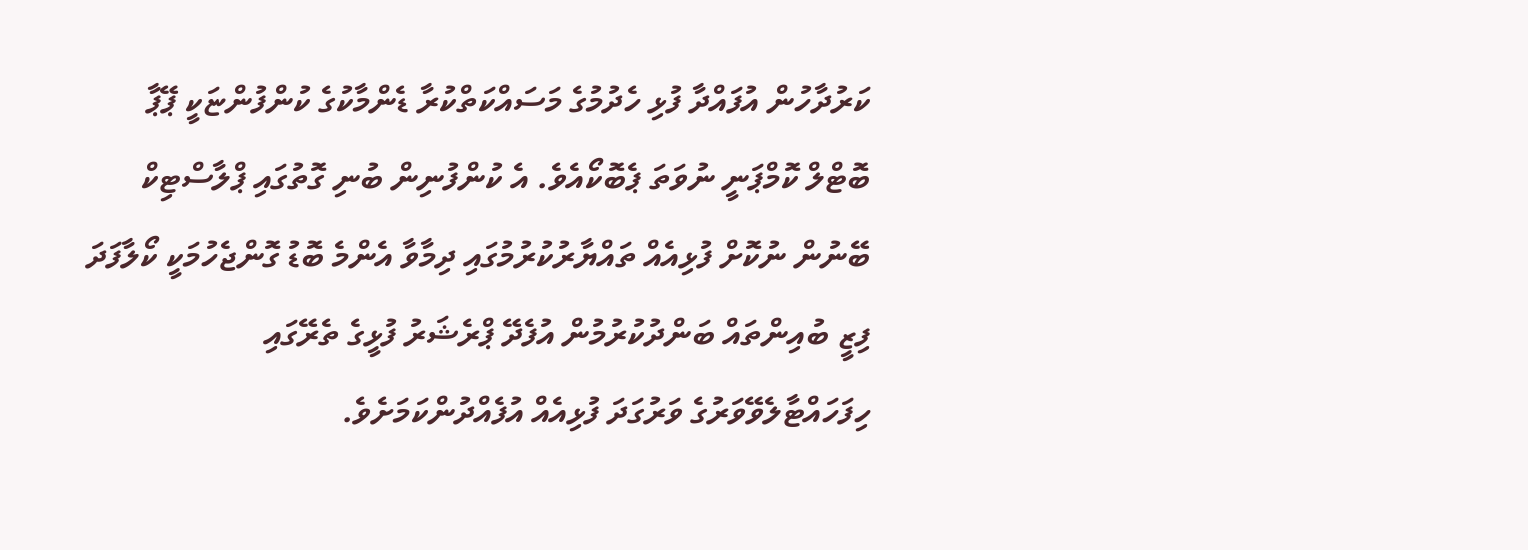ކަރުދާހުން އުފައްދާ ފުޅި ހެދުމުގެ މަސައްކަތްކުރާ ޑެންމާކުގެ ކުންފުންޏަކީ ޕޭޕާ ބޮޓްލް ކޮމްޕަނީ ނުވަތަ ޕެބޮކޯއެވެ. އެ ކުންފުނިން ބުނި ގޮތުގައި ޕްލާސްޓިކް ބޭނުން ނުކޮށް ފުޅިއެއް ތައްޔާރުކުރުމުގައި ދިމާވާ އެންމެ ބޮޑު ގޮންޖެހުމަކީ ކޯލާފަދަ ފިޒީ ބުއިންތައް ބަންދުކުރުމުން އުފެދޭ ޕްރެޝަރު ފުޅީގެ ތެރޭގައި ހިފަހައްޓާލެވޭވަރުގެ ވަރުގަދަ ފުޅިއެއް އުފެއްދުންކަމަށެވެ.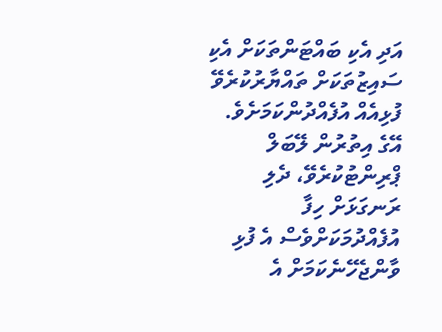އަދި އެކި ބައްޓަންތަކަށް އެކި ސައިޒުތަކަށް ތައްޔާރުކުރެވޭ ފުޅިއެއް އުފެއްދުންކަމަށެވެ. އޭގެ އިތުރުން ލޭބަލް ޕްރިންޓުކުރެވޭ، ދެލި ރަނގަޅަށް ހިފާ އުފެއްދުމަކަށްވެސް އެ ފުޅި ވާންޖެހޭނެކަމަށް އެ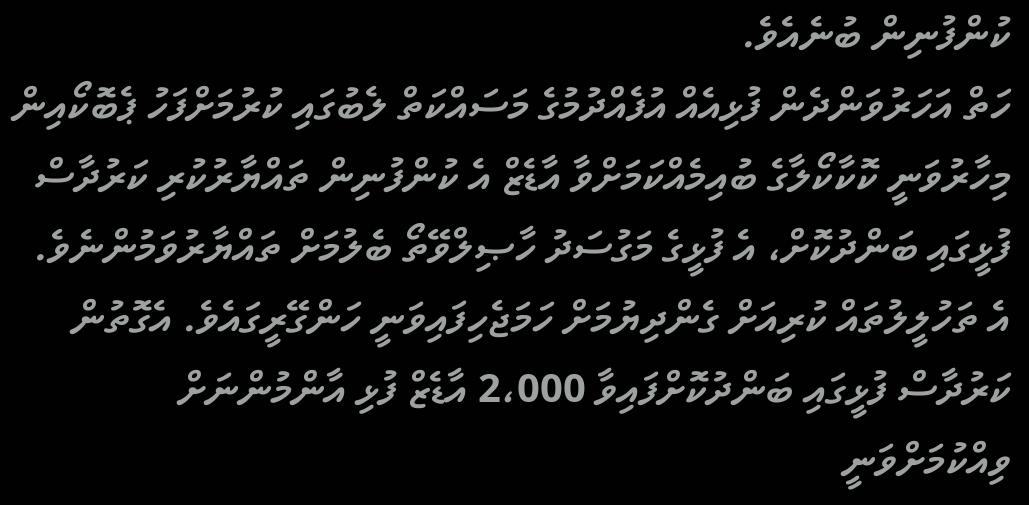ކުންފުނިން ބުނެއެވެ.
ހަތް އަހަރުވަންދެން ފުޅިއެއް އުފެއްދުމުގެ މަސައްކަތް ލެބުގައި ކުރުމަށްފަހު ޕެބޮކޯއިން މިހާރުވަނީ ކޮކާކޯލާގެ ބުއިމެއްކަމަށްވާ އާޑެޒް އެ ކުންފުނިން ތައްޔާރުކުރި ކަރުދާސް ފުޅީގައި ބަންދުކޮށް، އެ ފުޅީގެ މަގުސަދު ހާޞިލްވޭތޯ ބެލުމަށް ތައްޔާރުވަމުންނެވެ. އެ ތަހުލީލުތައް ކުރިއަށް ގެންދިޔުމަށް ހަމަޖެހިފައިވަނީ ހަންގޭރީގައެވެ. އެގޮތުން ކަރުދާސް ފުޅީގައި ބަންދުކޮށްފައިވާ 2،000 އާޑެޒް ފުޅި އާންމުންނަށް ވިއްކުމަށްވަނީ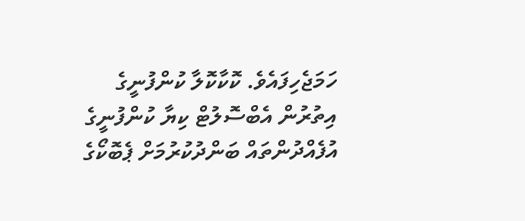ހަމަޖެހިފައެވެ. ކޮކާކޮލާ ކުންފުނީގެ އިތުރުން އެބްސޮލުޓް ކިޔާ ކުންފުނީގެ އުފެއްދުންތައް ބަންދުކުރުމަށް ޕެބޮކޯގެ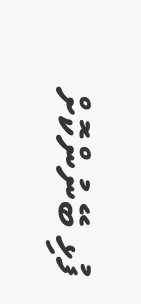ފުޅި ބޭނުންކޮށް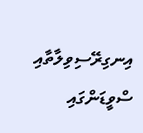އިނގިރޭސިވިލާތާއި ސްވީޑަންގައި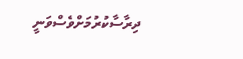ދިރާސާކުރުމަށްވެސްވަނީ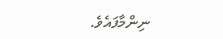ނިންމާފައެވެ.